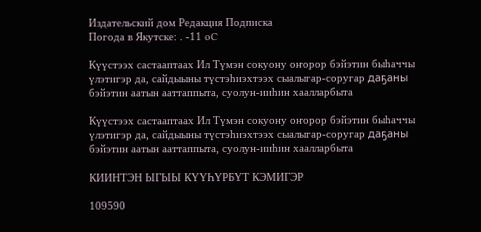Издательский дом Редакция Подписка
Погода в Якутске: . -11 oC

Күүстээх састааптаах Ил Түмэн сокуону оҥорор бэйэтин быһаччы үлэтигэр да, сайдыыны түстэһиэхтээх сыалыгар-соругар даҕаны бэйэтин аатын ааттаппыта, суолун-ииһин хаалларбыта

Күүстээх састааптаах Ил Түмэн сокуону оҥорор бэйэтин быһаччы үлэтигэр да, сайдыыны түстэһиэхтээх сыалыгар-соругар даҕаны бэйэтин аатын ааттаппыта, суолун-ииһин хаалларбыта

КИИНТЭН ЫГЫЫ КҮҮҺҮРБҮТ КЭМИГЭР

109590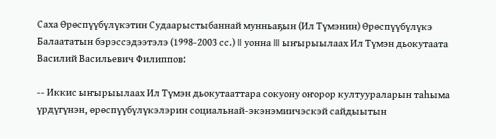Саха Өрөспүүбүлүкэтин Судаарыстыбаннай мунньаҕын (Ил Түмэнин) Өрөспүүбүлүкэ Балаататын бэрэссэдээтэлэ (1998-2003 сс.) II уонна III ыҥырыылаах Ил Түмэн дьокутаата Василий Васильевич Филиппов:

-- Иккис ыҥырыылаах Ил Түмэн дьокутааттара сокуону оҥорор култуураларын таһыма үрдүгүнэн, өрөспүүбүлүкэлэрин социальнай-экэнэмиичэскэй сайдыытын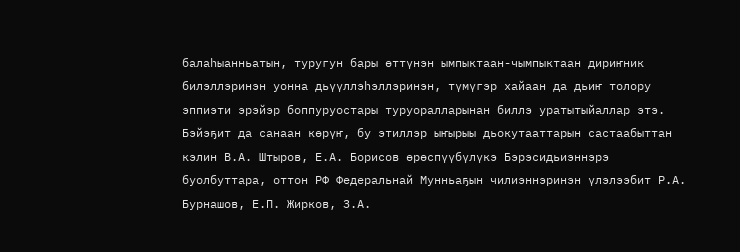балаһыанньатын, туругун бары өттүнэн ымпыктаан-чымпыктаан дириҥник билэллэринэн уонна дьүүллэһэллэринэн, түмүгэр хайаан да дьиҥ толору эппиэти эрэйэр боппуруостары туруоралларынан биллэ уратытыйаллар этэ. Бэйэҕит да санаан көрүҥ, бу этиллэр ыҥырыы дьокутааттарын састаабыттан кэлин В.А. Штыров, Е.А. Борисов өрөспүүбүлүкэ Бэрэсидьиэннэрэ буолбуттара, оттон РФ Федеральнай Мунньаҕын чилиэннэринэн үлэлээбит Р.А. Бурнашов, Е.П. Жирков, З.А.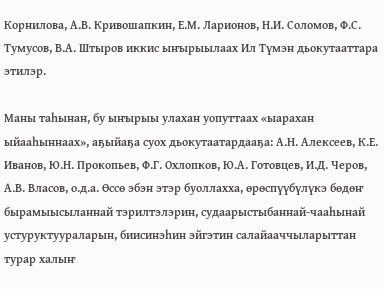Корнилова, А.В. Кривошапкин, Е.М. Ларионов, Н.И. Соломов, Ф.С. Тумусов, В.А. Штыров иккис ыҥырыылаах Ил Түмэн дьокутааттара этилэр.

Маны таһынан, бу ыҥырыы улахан уопуттаах «ыарахан ыйааһыннаах», аҕыйаҕа суох дьокутаатардааҕа: А.Н. Алексеев, К.Е. Иванов, Ю.Н. Прокопьев, Ф.Г. Охлопков, Ю.А. Готовцев, И.Д. Черов, А.В. Власов, о.д.а. Өссө эбэн этэр буоллахха, өрөспүүбүлүкэ бөдөҥ бырамыысыланнай тэрилтэлэрин, судаарыстыбаннай-чааһынай устуруктуураларын, биисинэһин эйгэтин салайааччыларыттан турар халыҥ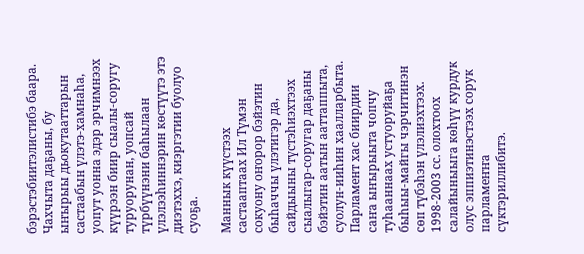бэрэстэбиитэлистибэ баара. Чахчыта даҕаны, бу ыҥырыы дьокутааттарын састаабын үлэтэ-хамнаһа, уопут уонна эдэр эрчимнээх күүрээн биир сыалы-соругу туруорунан, уопсай түрбүүнэни баһылаан үлэлээһиннэрин көстүүтэ этэ диэтэххэ, киэргэтии буолуо суоҕа.

Маннык күүстээх састааптаах Ил Түмэн сокуону оҥорор бэйэтин быһаччы үлэтигэр да, сайдыыны түстэһиэхтээх сыалыгар-соругар даҕаны бэйэтин аатын ааттаппыта, суолун-ииһин хаалларбыта. Парламент хас биирдии саҥа ыҥырыыта чопчу туһааннаах устуоруйаҕа быһыы-майгы чэрчитинэн сөп түбэһэн үлэлиэхтээх. 1998-2003 сс. олохтоох салайыныыга көһүү курдук олус эппиэтинэстээх сорук парламеҥҥа сүктэриллибитэ.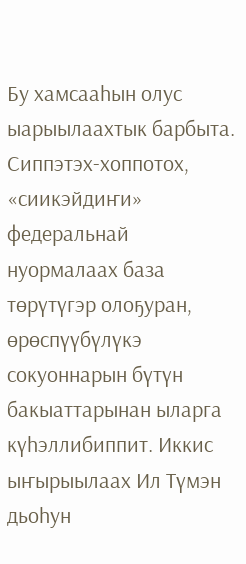Бу хамсааһын олус ыарыылаахтык барбыта. Сиппэтэх-хоппотох, «сиикэйдиҥи» федеральнай нуормалаах база төрүтүгэр олоҕуран, өрөспүүбүлүкэ сокуоннарын бүтүн бакыаттарынан ыларга күһэллибиппит. Иккис ыҥырыылаах Ил Түмэн дьоһун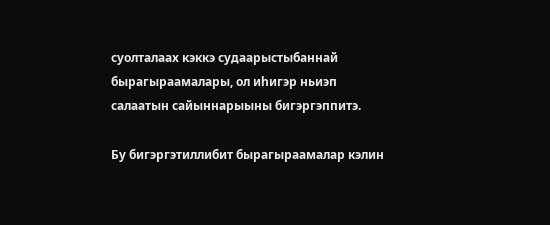суолталаах кэккэ судаарыстыбаннай бырагыраамалары, ол иһигэр ньиэп салаатын сайыннарыыны бигэргэппитэ.

Бу бигэргэтиллибит бырагыраамалар кэлин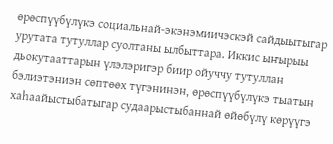өрөспүүбүлүкэ социальнай-экэнэмиичэскэй сайдыытыгар урутата тутуллар суолтаны ылбыттара. Иккис ыҥырыы дьокутааттарын үлэлэригэр биир ойуччу тутуллан бэлиэтэниэн сөптөөх түгэнинэн, өрөспүүбүлүкэ тыатын хаһаайыстыбатыгар судаарыстыбаннай өйөбүлү көрүүгэ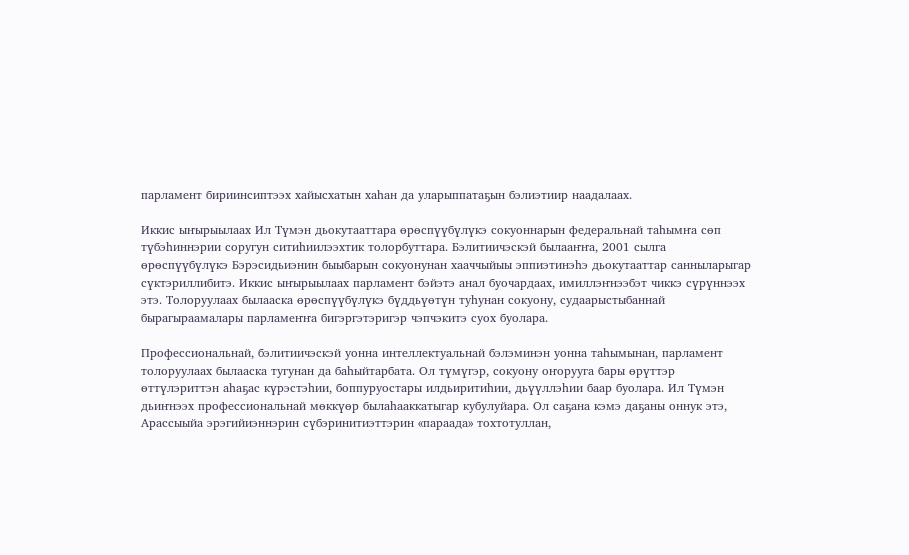парламент бириинсиптээх хайысхатын хаһан да уларыппатаҕын бэлиэтиир наадалаах.

Иккис ыҥырыылаах Ил Түмэн дьокутааттара өрөспүүбүлүкэ сокуоннарын федеральнай таһымҥа сөп түбэһиннэрии соругун ситиһиилээхтик толорбуттара. Бэлитиичэскэй былааҥҥа, 2001 сылга өрөспүүбүлүкэ Бэрэсидьиэнин быыбарын сокуонунан хааччыйыы эппиэтинэһэ дьокутааттар санныларыгар сүктэриллибитэ. Иккис ыҥырыылаах парламент бэйэтэ анал буочардаах, имиллэҥнээбэт чиккэ сүрүннээх этэ. Толоруулаах былааска өрөспүүбүлүкэ бүддьүөтүн туһунан сокуону, судаарыстыбаннай бырагыраамалары парламеҥҥа бигэргэтэригэр чэпчэкитэ суох буолара.

Профессиональнай, бэлитиичэскэй уонна интеллектуальнай бэлэминэн уонна таһымынан, парламент толоруулаах былааска тугунан да баһыйтарбата. Ол түмүгэр, сокуону оҥорууга бары өрүттэр өттүлэриттэн аһаҕас күрэстэһии, боппуруостары илдьиритиһии, дьүүллэһии баар буолара. Ил Түмэн дьиҥнээх профессиональнай мөккүөр былаһааккатыгар кубулуйара. Ол саҕана кэмэ даҕаны оннук этэ, Арассыыйа эрэгийиэннэрин сүбэринитиэттэрин «параада» тохтотуллан,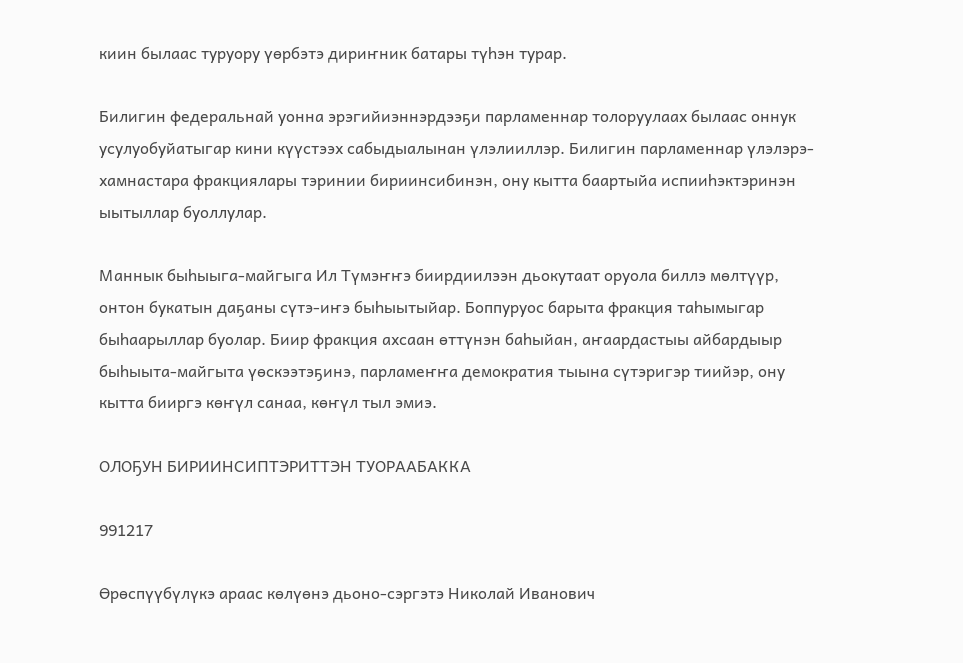киин былаас туруору үөрбэтэ дириҥник батары түһэн турар.

Билигин федеральнай уонна эрэгийиэннэрдээҕи парламеннар толоруулаах былаас оннук усулуобуйатыгар кини күүстээх сабыдыалынан үлэлииллэр. Билигин парламеннар үлэлэрэ-хамнастара фракциялары тэринии бириинсибинэн, ону кытта баартыйа испииһэктэринэн ыытыллар буоллулар.

Маннык быһыыга-майгыга Ил Түмэҥҥэ биирдиилээн дьокутаат оруола биллэ мөлтүүр, онтон букатын даҕаны сүтэ-иҥэ быһыытыйар. Боппуруос барыта фракция таһымыгар быһаарыллар буолар. Биир фракция ахсаан өттүнэн баһыйан, аҥаардастыы айбардыыр быһыыта-майгыта үөскээтэҕинэ, парламеҥҥа демократия тыына сүтэригэр тиийэр, ону кытта бииргэ көҥүл санаа, көҥүл тыл эмиэ.

ОЛОҔУН БИРИИНСИПТЭРИТТЭН ТУОРААБАККА

991217

Өрөспүүбүлүкэ араас көлүөнэ дьоно-сэргэтэ Николай Иванович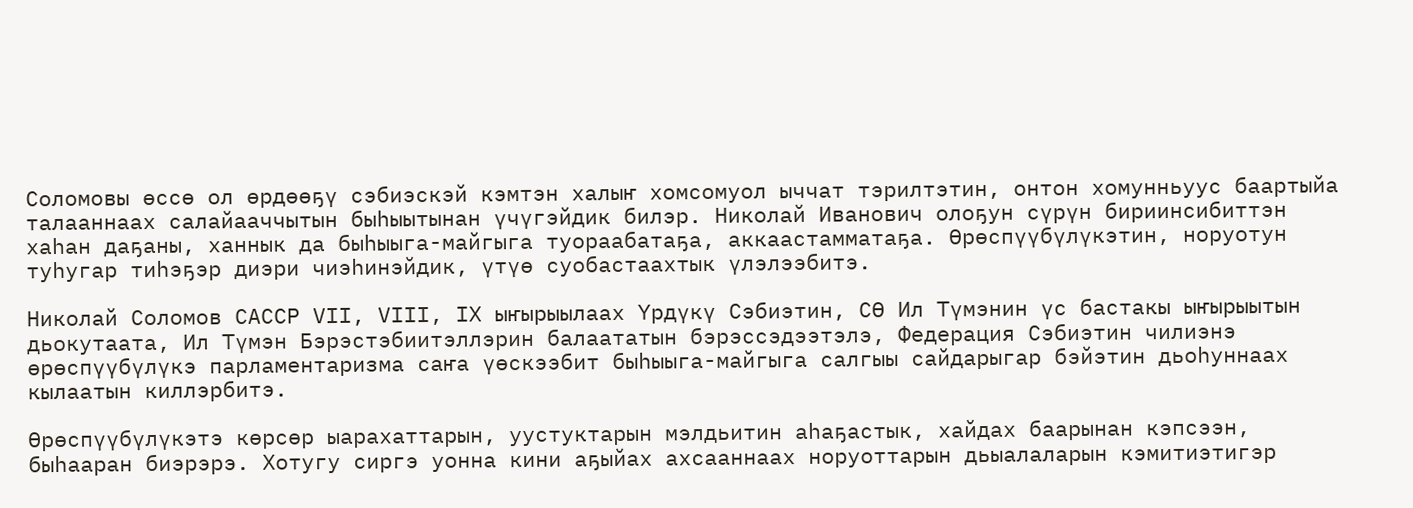Соломовы өссө ол өрдөөҕү сэбиэскэй кэмтэн халыҥ хомсомуол ыччат тэрилтэтин, онтон хомунньуус баартыйа талааннаах салайааччытын быһыытынан үчүгэйдик билэр. Николай Иванович олоҕун сүрүн бириинсибиттэн хаһан даҕаны, ханнык да быһыыга-майгыга туораабатаҕа, аккаастамматаҕа. Өрөспүүбүлүкэтин, норуотун туһугар тиһэҕэр диэри чиэһинэйдик, үтүө суобастаахтык үлэлээбитэ.

Николай Соломов САССР VII, VIII, IX ыҥырыылаах Үрдүкү Сэбиэтин, СӨ Ил Түмэнин үс бастакы ыҥырыытын дьокутаата, Ил Түмэн Бэрэстэбиитэллэрин балаататын бэрэссэдээтэлэ, Федерация Сэбиэтин чилиэнэ өрөспүүбүлүкэ парламентаризма саҥа үөскээбит быһыыга-майгыга салгыы сайдарыгар бэйэтин дьоһуннаах кылаатын киллэрбитэ.

Өрөспүүбүлүкэтэ көрсөр ыарахаттарын, уустуктарын мэлдьитин аһаҕастык, хайдах баарынан кэпсээн, быһааран биэрэрэ. Хотугу сиргэ уонна кини аҕыйах ахсааннаах норуоттарын дьыалаларын кэмитиэтигэр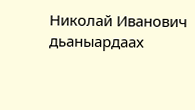Николай Иванович дьаныардаах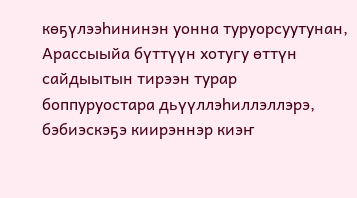көҕүлээһининэн уонна туруорсуутунан, Арассыыйа бүттүүн хотугу өттүн сайдыытын тирээн турар боппуруостара дьүүллэһиллэллэрэ, бэбиэскэҕэ киирэннэр киэҥ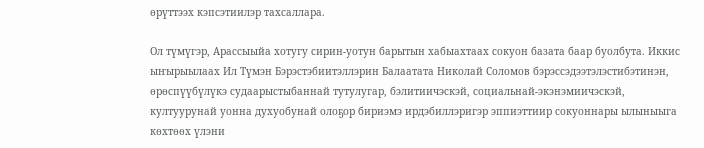өрүттээх кэпсэтиилэр тахсаллара.

Ол түмүгэр, Арассыыйа хотугу сирин-уотун барытын хабыахтаах сокуон базата баар буолбута. Иккис ыҥырыылаах Ил Түмэн Бэрэстэбиитэллэрин Балаатата Николай Соломов бэрэссэдээтэлэстибэтинэн, өрөспүүбүлүкэ судаарыстыбаннай тутулугар, бэлитиичэскэй, социальнай-экэнэмиичэскэй, култуурунай уонна духуобунай олоҕор бириэмэ ирдэбиллэригэр эппиэттиир сокуоннары ылыныыга көхтөөх үлэни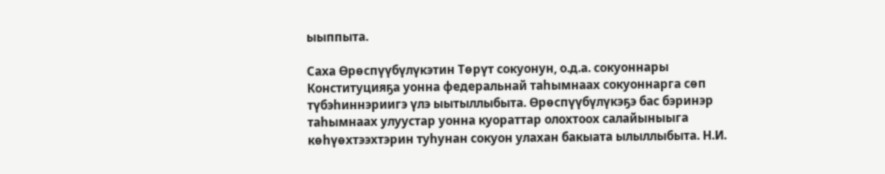ыыппыта.

Саха Өрөспүүбүлүкэтин Төрүт сокуонун, о.д.а. сокуоннары Конституцияҕа уонна федеральнай таһымнаах сокуоннарга сөп түбэһиннэриигэ үлэ ыытыллыбыта. Өрөспүүбүлүкэҕэ бас бэринэр таһымнаах улуустар уонна куораттар олохтоох салайыныыга көһүөхтээхтэрин туһунан сокуон улахан бакыата ылыллыбыта. Н.И.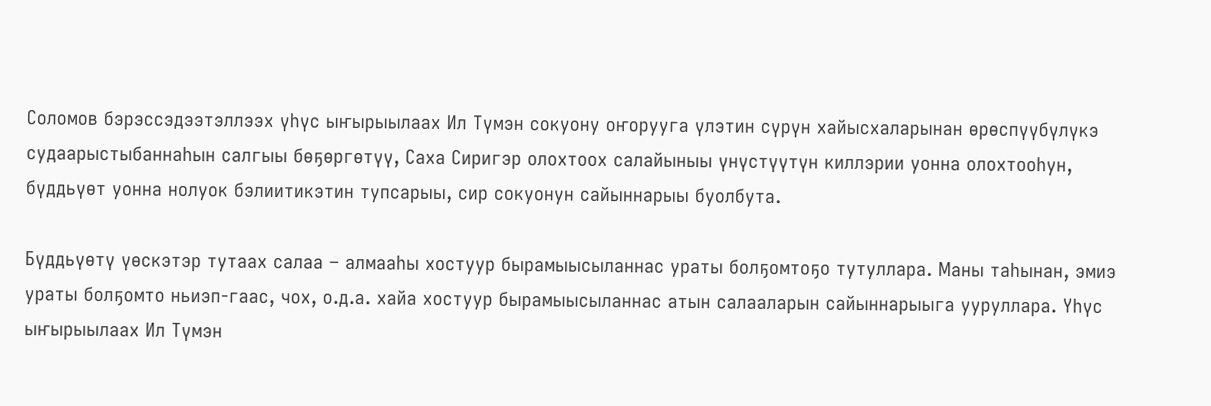Соломов бэрэссэдээтэллээх үһүс ыҥырыылаах Ил Түмэн сокуону оҥорууга үлэтин сүрүн хайысхаларынан өрөспүүбүлүкэ судаарыстыбаннаһын салгыы бөҕөргөтүү, Саха Сиригэр олохтоох салайыныы үнүстүүтүн киллэрии уонна олохтооһун, бүддьүөт уонна нолуок бэлиитикэтин тупсарыы, сир сокуонун сайыннарыы буолбута.

Бүддьүөтү үөскэтэр тутаах салаа – алмааһы хостуур бырамыысыланнас ураты болҕомтоҕо тутуллара. Маны таһынан, эмиэ ураты болҕомто ньиэп-гаас, чох, о.д.а. хайа хостуур бырамыысыланнас атын салааларын сайыннарыыга ууруллара. Үһүс ыҥырыылаах Ил Түмэн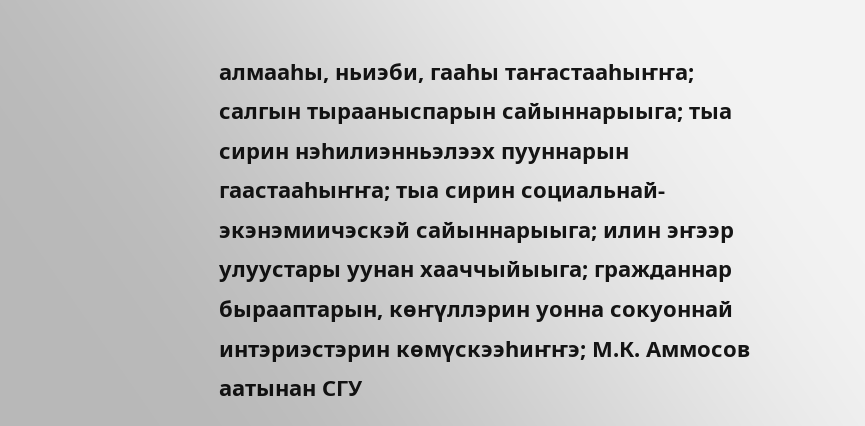алмааһы, ньиэби, гааһы таҥастааһыҥҥа; салгын тырааныспарын сайыннарыыга; тыа сирин нэһилиэнньэлээх пууннарын гаастааһыҥҥа; тыа сирин социальнай-экэнэмиичэскэй сайыннарыыга; илин эҥээр улуустары уунан хааччыйыыга; гражданнар бырааптарын, көҥүллэрин уонна сокуоннай интэриэстэрин көмүскээһиҥҥэ; М.К. Аммосов аатынан СГУ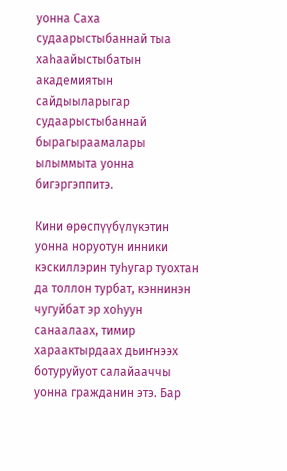уонна Саха судаарыстыбаннай тыа хаһаайыстыбатын академиятын сайдыыларыгар судаарыстыбаннай бырагыраамалары ылыммыта уонна бигэргэппитэ.

Кини өрөспүүбүлүкэтин уонна норуотун инники кэскиллэрин туһугар туохтан да толлон турбат, кэннинэн чугуйбат эр хоһуун санаалаах, тимир хараактырдаах дьиҥнээх ботуруйуот салайааччы уонна гражданин этэ. Бар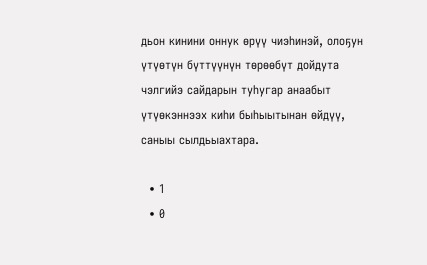дьон кинини оннук өрүү чиэһинэй, олоҕун үтүөтүн бүттүүнүн төрөөбүт дойдута чэлгийэ сайдарын туһугар анаабыт үтүөкэннээх киһи быһыытынан өйдүү, саныы сылдьыахтара.

  • 1
  • 0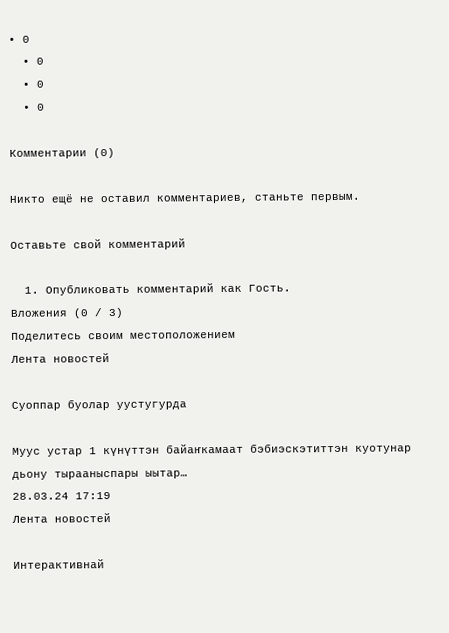• 0
  • 0
  • 0
  • 0

Комментарии (0)

Никто ещё не оставил комментариев, станьте первым.

Оставьте свой комментарий

  1. Опубликовать комментарий как Гость.
Вложения (0 / 3)
Поделитесь своим местоположением
Лента новостей

Суоппар буолар уустугурда

Муус устар 1 күнүттэн байаҥкамаат бэбиэскэтиттэн куотунар дьону тырааныспары ыытар…
28.03.24 17:19
Лента новостей

Интерактивнай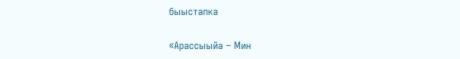быыстапка

«Арассыыйа – Мин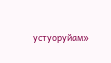устуоруйам»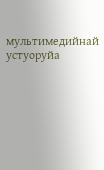мультимедийнай устуоруйа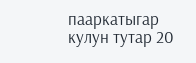пааркатыгар кулун тутар 20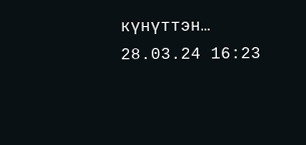күнүттэн…
28.03.24 16:23